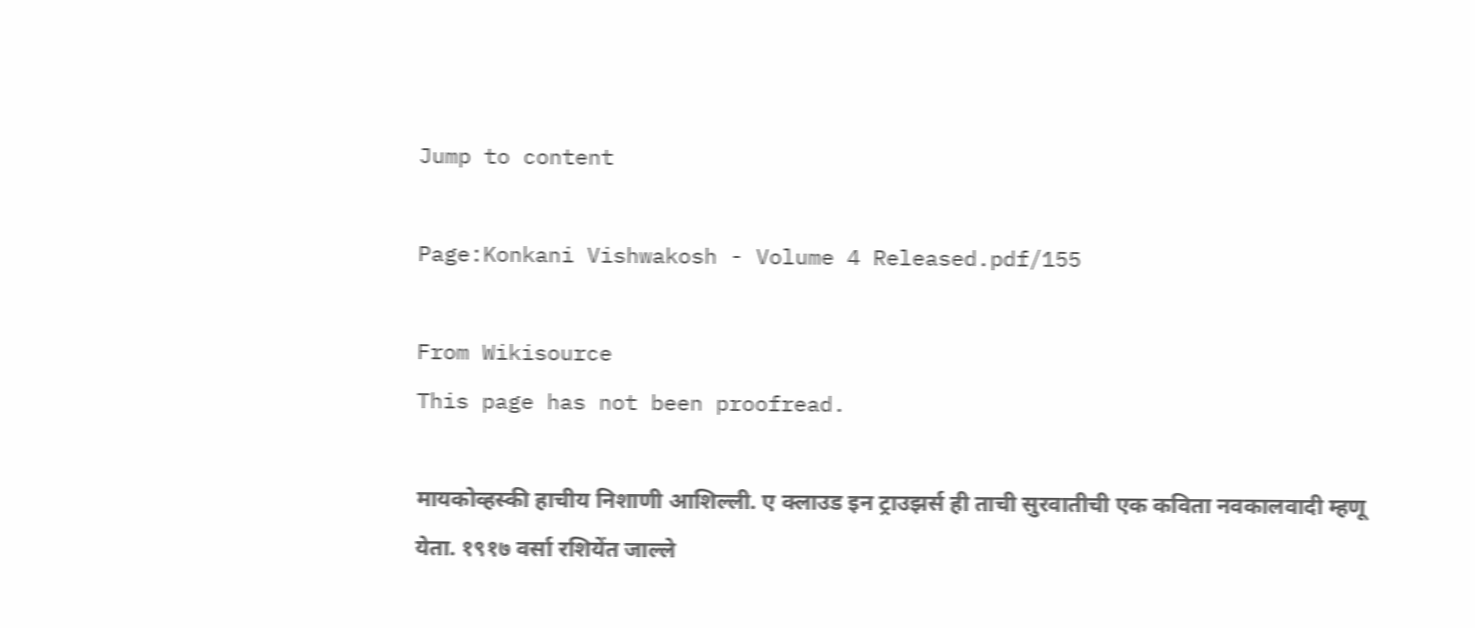Jump to content

Page:Konkani Vishwakosh - Volume 4 Released.pdf/155

From Wikisource
This page has not been proofread.

मायकोव्हस्की हाचीय निशाणी आशिल्ली. ए क्लाउड इन ट्राउझर्स ही ताची सुरवातीची एक कविता नवकालवादी म्हणू येता. १९१७ वर्सा रशियेंत जाल्ले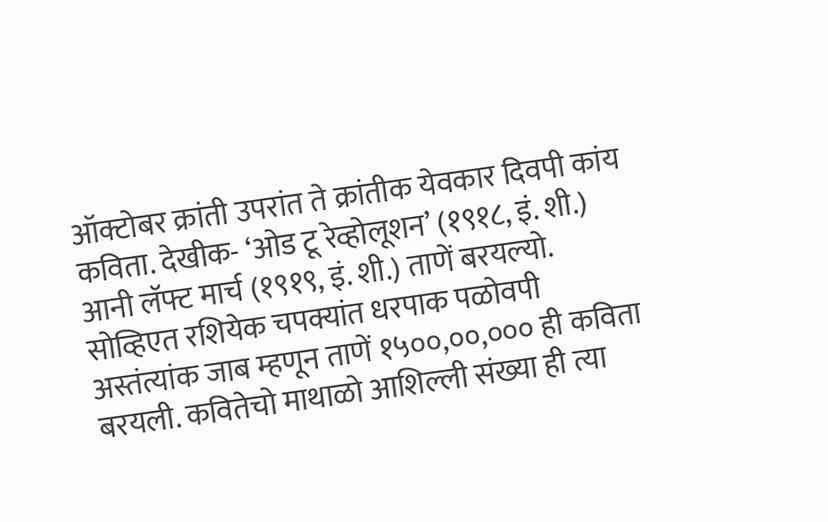ऑक्टोबर क्रांती उपरांत ते क्रांतीक येवकार दिवपी कांय कविता. देखीक- ‘ओड टू रेव्होलूशन’ (१९१८, इं. शी.) आनी लॅफ्ट मार्च (१९१९, इं. शी.) ताणें बरयल्यो. सोव्हिएत रशियेक चपक्यांत धरपाक पळोवपी अस्तंत्यांक जाब म्हणून ताणें १५००,००,००० ही कविता बरयली. कवितेचो माथाळो आशिल्ली संख्या ही त्या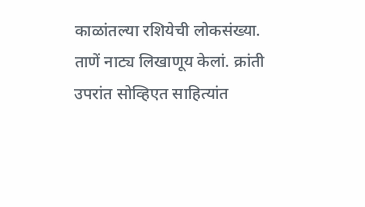काळांतल्या रशियेची लोकसंख्या. ताणें नाट्य लिखाणूय केलां. क्रांती उपरांत सोव्हिएत साहित्यांत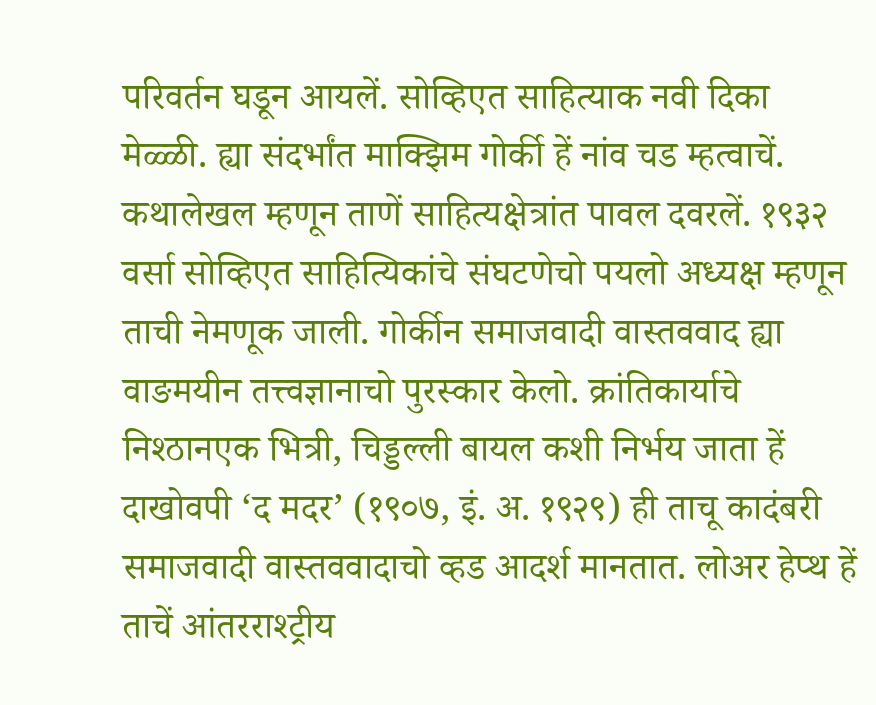परिवर्तन घडून आयलें. सोव्हिएत साहित्याक नवी दिका मेळ्ळी. ह्या संदर्भांत माक्झिम गोर्की हें नांव चड म्हत्वाचें. कथालेखल म्हणून ताणें साहित्यक्षेत्रांत पावल दवरलें. १९३२ वर्सा सोव्हिएत साहित्यिकांचे संघटणेचो पयलो अध्यक्ष म्हणून ताची नेमणूक जाली. गोर्कीन समाजवादी वास्तववाद ह्या वाङमयीन तत्त्वज्ञानाचो पुरस्कार केलो. क्रांतिकार्याचे निश्ठानएक भित्री, चिड्डल्ली बायल कशी निर्भय जाता हें दाखोवपी ‘द मदर’ (१९०७, इं. अ. १९२९) ही ताचू कादंबरी समाजवादी वास्तववादाचो व्हड आदर्श मानतात. लोअर हेप्थ हें ताचें आंतरराश्ट्रीय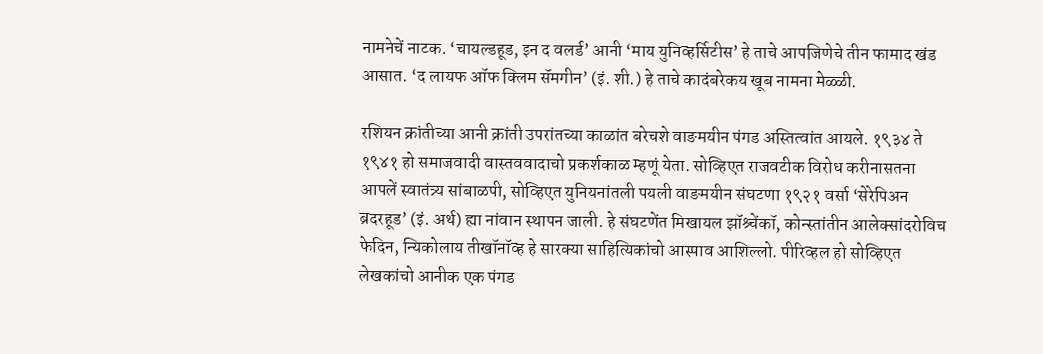नामनेचें नाटक. ‘चायल्डहूड, इन द वलर्ड’ आनी ‘माय युनिव्हर्सिटीस’ हे ताचे आपजिणेचे तीन फामाद खंड आसात. ‘द लायफ ऑफ क्लिम सॅमगीन’ (इं. शी.) हे ताचे कादंबरेकय खूब नामना मेळ्ळी.

रशियन क्रांतीच्या आनी क्रांती उपरांतच्या काळांत बरेचशे वाङमयीन पंगड अस्तित्वांत आयले. १९३४ ते १९४१ हो समाजवादी वास्तववादाचो प्रकर्शकाळ म्हणूं येता. सोव्हिएत राजवटीक विरोध करीनासतना आपलें स्वातंत्र्य सांबाळपी, सोव्हिएत युनियनांतली पयली वाङमयीन संघटणा १९२१ वर्सा ‘सेरेपिअन ब्रदरहूड’ (इं. अर्थ) ह्या नांवान स्थापन जाली. हे संघटणेंत मिखायल झॉश्र्चेंकॉ, कोन्स्तांतीन आलेक्सांदरोविच फेदिन, न्यिकोलाय तीखॉनॉव्ह हे सारक्या साहित्यिकांचो आस्पाव आशिल्लो. पीरिव्हल हो सोव्हिएत लेखकांचो आनीक एक पंगड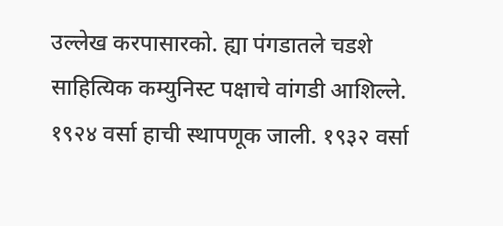उल्लेख करपासारको. ह्या पंगडातले चडशे साहित्यिक कम्युनिस्ट पक्षाचे वांगडी आशिल्ले. १९२४ वर्सा हाची स्थापणूक जाली. १९३२ वर्सा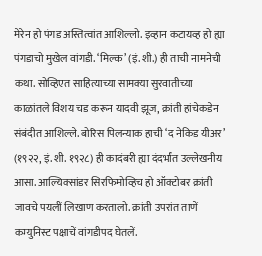मेरेन हो पंगड अस्तित्वांत आशिल्लो. इव्हान कटायव्ह हो ह्या पंगडाचो मुखेल वांगडी. ‘मिल्क’ (इं. शी.) ही ताची नामनेची कथा. सोव्हिएत साहित्याच्या सामक्या सुरवातीच्या काळांतले विशय चड करून यादवी झूज, क्रांती हांचेकडेन संबंदीत आशिल्ले. बोरिस पिलन्याक हाची ‘द नेकिड यीअर’ (१९२२, इं. शी. १९२८) ही कादंबरी ह्या दंदर्भांत उल्लेखनीय आसा. आल्यिक्सांडर सिरफिमोव्हिच हो ऑक्टोबर क्रांती जावचे पयलीं लिखाण करतालो. क्रांती उपरांत ताणें कम्युनिस्ट पक्षाचें वांगडीपद घेतलें.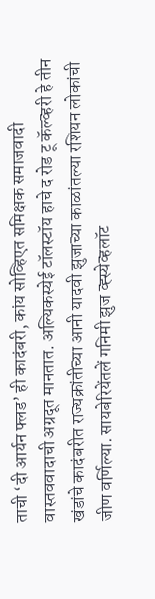ताची ‘दी आर्यन फ्लड’ ही कादंबरी, कांय सोव्हिएत समिक्षक समाजवादी वास्तववादाची अग्रदूत मानतात. अल्यिकस्येई टॉलस्टॉय हाचे द रोड टू कॅल्व्हरी हे तीन खंडांचे कादंबरीत राज्यक्रांतीच्या आनी यादवी झुजाच्या काळांतल्या रशियन लोकांची जीण वर्णिल्या. सायबेरियेंतलें गनिमी झुज व्ह्स्येव्हलॉट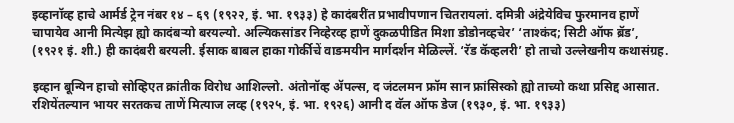इव्हानॉव्ह हाचे आर्मर्ड ट्रेन नंबर १४ – ६९ (१९२२, इं. भा. १९३३) हे कादंबरींत प्रभावीपणान चितरायलां. दमित्री अंद्रेयेविच फुरमानव हाणें चापायेव आनी मित्येझ ह्यो कादंबऱ्यो बरयल्यो. अल्यिकसांडर निव्हेरव्ह हाणें दुकळपीडित मिशा डोडोनव्हचेर’ ‘ताश्कंद; सिटी ऑफ ब्रॅड’, (१९२१ इं. शी.) ही कादंबरी बरयली. ईसाक बाबल हाका गोर्कीचें वाङमयीन मार्गदर्शन मेळिल्लें. ‘रॅड कॅव्हलरी’ हो ताचो उल्लेखनीय कथासंग्रह.

इव्हान बून्यिन हाचो सोव्हिएत क्रांतीक विरोध आशिल्लो. अंतोनॉव्ह ॲपल्स, द जंटलमन फ्रॉम सान फ्रांसिस्को ह्यो ताच्यो कथा प्रसिद्द आसात. रशियेंतल्यान भायर सरतकच ताणें मित्याज लव्ह (१९२५, इं. भा. १९२६) आनी द वॅल ऑफ डेज (१९३०, इं. भा. १९३३)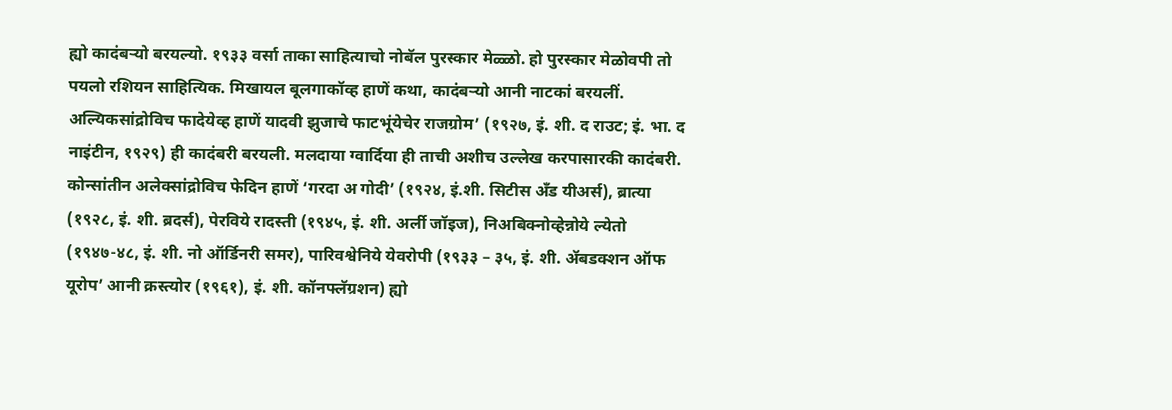ह्यो कादंबऱ्यो बरयल्यो. १९३३ वर्सा ताका साहित्याचो नोबॅल पुरस्कार मेळ्ळो. हो पुरस्कार मेळोवपी तो पयलो रशियन साहित्यिक. मिखायल बूलगाकॉव्ह हाणें कथा, कादंबऱ्यो आनी नाटकां बरयलीं. अल्यिकसांद्रोविच फादेयेव्ह हाणें यादवी झुजाचे फाटभूंयेचेर राजग्रोम’ (१९२७, इं. शी. द राउट; इं. भा. द नाइंटीन, १९२९) ही कादंबरी बरयली. मलदाया ग्वार्दिया ही ताची अशीच उल्लेख करपासारकी कादंबरी. कोन्सांतीन अलेक्सांद्रोविच फेदिन हाणें ‘गरदा अ गोदी’ (१९२४, इं.शी. सिटीस अँड यीअर्स), ब्रात्या (१९२८, इं. शी. ब्रदर्स), पेरविये रादस्ती (१९४५, इं. शी. अर्ली जॉइज), निअबिक्नोव्हेन्नोये ल्येतो (१९४७-४८, इं. शी. नो ऑर्डिनरी समर), पारिवश्वेनिये येवरोपी (१९३३ – ३५, इं. शी. ॲबडक्शन ऑफ यूरोप’ आनी क्रस्त्योर (१९६१), इं. शी. कॉनफ्लॅग्रशन) ह्यो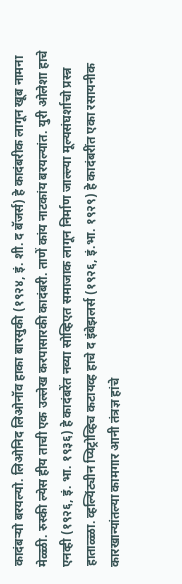कादंबऱ्यो बरयल्यो. लिओनिद लिओनॉव हाका बारसुकी (१९२४, इं. शी. द बॅजर्स) हे कादंबरीक लागून खूब नामना मेळ्ळी. रुस्की ल्येस हीय ताची एक उल्लेख करपासारकी कादंबरी. ताणें कांय नाटकांय बरयल्यांत. युरी ओलेशा हाचे एनव्ही (१९२६, इं. भा. १९३६) हे कादंबरेंत नव्या सोव्हिएत समाजाक लागून निर्माण जाल्ल्या मूल्यसंघर्शाचो प्रस्न्न हाताळ्ळा. व्हल्यिंट्यीन प्यिट्रोव्हिच कटायव्ह हाचे द इंबेझलर्स (१९२६, इं.भा. १९२९) हे कादंबरींत एका रसायनीक कारखान्यांतल्या कामगार आनी तंत्रज्ञ हांचे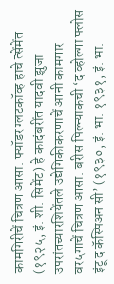कामगिरीचें चित्रण आसा. फ्यॉडर ग्लटकॉव्ह हाचे त्सेंमेंत (१९२५, इं. शी. सिमेंट) हे कादंबरींत यादवी झुजा उपरांतच्यारशियेंतले उद्येगिकीकरणाचें आनी कामगार वर५गाचें चित्रण आसा. बरीस पिल्न्याकची ‘द व्होल्गा फ्लोस इंटू द कॅस्पिअन सी’ (१९३०, इं. भा. १९३१, इं. भा.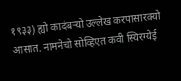१९३३) ह्यो कादंबऱ्यो उल्लेख करपासारक्यो आसात. नामनेचो सोव्हिएत कवी स्यिरग्येई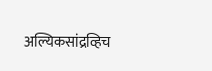अल्यिकसांद्रव्हिच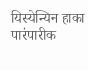यिस्येन्यिन हाका पारंपारीक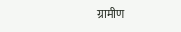ग्रामीण